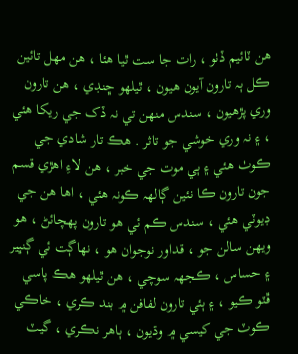هن ٽائيم ڏٺو ، رات جا ست ٿيا هئا ، هن مهل تائين ڪل ٻہ تارون آيون هيون ، ٿيلهو ڇنڊي ، هن تارون وري پڙهيون ، سندس منهن تي نہ ڏک جي ريکا هئي ، ۽ نہ وري خوشي جو تاثر . هڪ تار شادي جي ڪوٺ هئي ۽ ٻي موت جي خبر ، هن لاءِ اهڙي قسم جون تارون ڪا نئين ڳالهہ ڪونہ هئي ، اها هن جي ڊيوٽي هئي ، سندس ڪم ئي هو تارون پهچائڻ ، هو ويهن سالن جو ، قداور نوجوان هو ، نهاڳت ئي ڳنڀير ۽ حساس ، ڪجهہ سوچي ، هن ٿيلهو هڪ پاسي ڦٽو ڪيو ، ۽ ٻئي تارون لفافن ۾ بند ڪري ، خاڪي ڪوٽ جي کيسي ۾ وڌيون ، ٻاهر نڪري ، گيٽ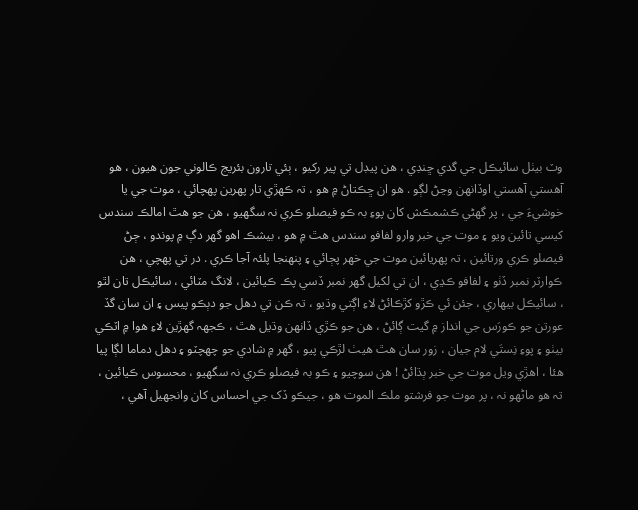وٽ بيٺل سائيڪل جي گدي ڇنڊي ، هن پيڊل تي پير رکيو ، ٻئي تارون بئريج ڪالوني جون هيون ، هو آهستي آهستي اوڏانهن وڃڻ لڳو . هو ان ڇڪتاڻ ۾ هو ، تہ ڪهڙي تار پهرين پهچائي ، موت جي يا خوشيءَ جي ، پر گهڻي ڪشمڪش کان پوءِ بہ ڪو فيصلو ڪري نہ سگهيو ، هن جو هٿ امالڪ سندس کيسي تائين ويو ۽ موت جي خبر وارو لفافو سندس هٿ ۾ هو ، بيشڪ اهو گهر دڳ ۾ پوندو ، ڄڻ فيصلو ڪري ورتائين ، تہ پهريائين موت جي خهر پڄائي ۽ پنهنجا پلئہ آجا ڪري . در تي پهچي ، هن ڪوارٽر نمبر ڏٺو ۽ لفافو ڪڍي ، ان تي لکيل گهر نمبر ڏسي پڪ ڪيائين ، لانگ مٽائي ، سائيڪل تان لٿو ، سائيڪل بيهاري ، جئن ئي ڪڙو کڙڪائڻ لاءِ اڳتي وڌيو ، تہ ڪن تي دهل جو دٻڪو پيس ۽ ان سان گڏ عورتن جو ڪورَس جي انداز ۾ گيت ڳائڻ ، هن جو ڪڙي ڏانهن وڌيل هٿ ، ڪجهہ گهڙين لاءِ هوا ۾ اٽڪي بيٺو ۽ پوءِ نِستَي لام جيان ، زور سان هٿ هيٺ لڙڪي پيو ، گهر ۾ شادي جو چهچٽو ۽ دهل دماما لڳا پيا هئا ، اهڙي ويل موت جي خبر ٻڌائڻ ! هن سوچيو ۽ ڪو بہ فيصلو ڪري نہ سگهيو ، محسوس ڪيائين ، تہ هو ماڻهو نہ ، پر موت جو فرشتو ملڪ الموت هو ، جيڪو ڏک جي احساس کان وانجهيل آهي ،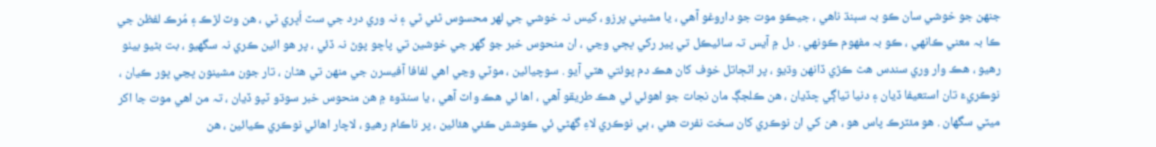جنهن جو خوشي سان ڪو بہ سٻنڌ ناهي ، جيڪو موت جو داروغو آهي ، يا مشيني پرزو ، کيس نہ خوشي جي لهر محسوس ٿئي ٿي ۽ نہ وري درد جي سٽ اُڀري ٿي ، هن وٽ لڙڪ ۽ مُرڪ لفظن جي ڪا بہ معني ڪانهي ، ڪو بہ مفهوم ڪونهي . دل ۾ آيس تہ سائيڪل تي پير رکي ڀڄي وڃي ، ان منحوس خبر جو گهر جي خوشين تي پاڇو پوڻ نہ ڏئي ، پر هو ائين ڪري نہ سگهيو ، بت بڻيو بيٺو رهيو ، هڪ وار وري سندس هٿ ڪڙي ڏانهن وڌيو ، پر اڻڄاتل خوف کان هڪ دم پوئتي هٽي آيو . سوچيائين ، موٽي وڃي اهي لفافا آفيسرن جي منهن تي هڻان ، تار جون مشينون ڀڃي ڀور ڪيان ، نوڪريءَ تان استعيفا ڏيان ۽ دنيا تياڳي ڇڏيان ، هن ڪلجڳ مان نجات جو اهوئي ئي هڪ طريقو آهي ، اها ئي هڪ واٽ آهي ، يا سنڌوءَ ۾ هن منحوس خبر سوڌو ٽپو ڏيان ، تہ من اهي موت جا اکر ميٽي سگهان . هو مئٽرڪ پاس هو ، هن کي ان نوڪري کان سخت نفرت هئي ، ٻي نوڪري لاءِ گهڻي ئي ڪوشش ڪئي هئائين ، پر ناڪام رهيو ، لاچار اهائي نوڪري ڪيائين ، هن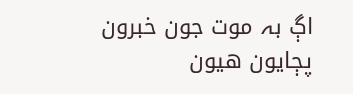اڳ بہ موت جون خبرون پڄايون هيون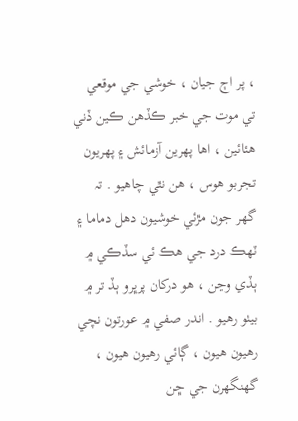، پر اڄ جيان ، خوشي جي موقعي تي موت جي خبر ڪڏهن ڪين ڏني هئائين ، اها پهرين آزمائش ۽ پهريون تجربو هوس ، هن نٿي چاهيو . تہ گهر جون مڙئي خوشيون دهل دماما ۽ ٽهڪ درد جي هڪ ئي سڏڪي ۾ ٻڏي وڃن ، هو درکان پرڀرو ٻڏ تر ۾ بيٺو رهيو . اندر صفي ۾ عورتون نچي رهيون هيون ، ڳائي رهيون هيون ، گهنگهرن جي ڇن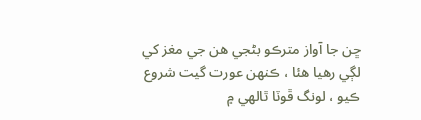ڇن جا آواز مترڪو بڻجي هن جي مغز کي لڳي رهيا هئا ، ڪنهن عورت گيت شروع ڪيو ، لونگ ڦوٽا ٿالهي ۾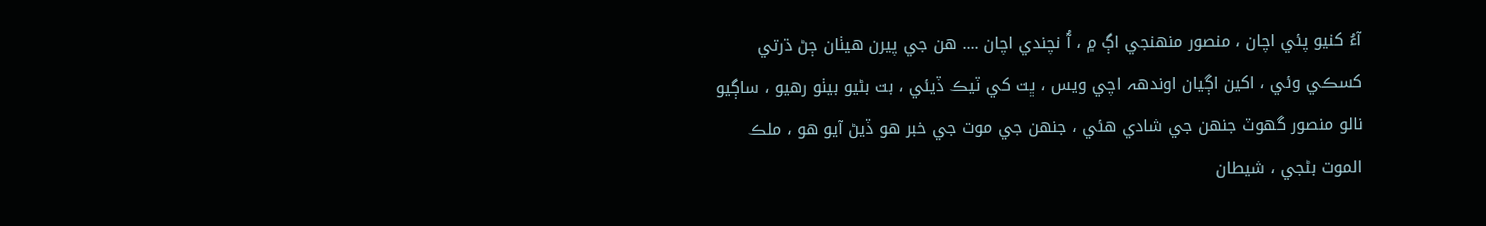آءُ کنيو پئي اچان ، منصور منهنجي اڳ ۾ ، آُ نچندي اچان .... هن جي پيرن هيٺان ڄڻ ڌرتي کسڪي وئي ، اکين اڳيان اوندهہ اچي ويس ، ڀت کي ٽيڪ ڏيئي ، بت بڻيو بيٺو رهيو ، ساڳيو نالو منصور گهوٽ جنهن جي شادي هئي ، جنهن جي موت جي خبر هو ڏيڻ آيو هو ، ملڪ الموت بڻجي ، شيطان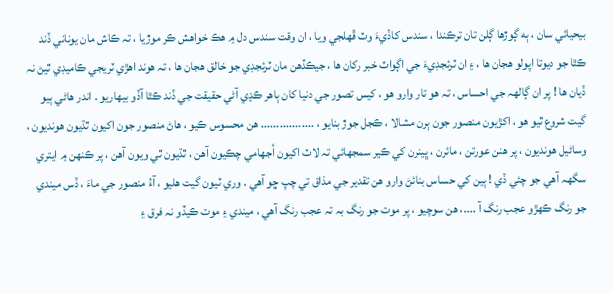بيحيائي سان ، ٻه ڳوڙها ڳلن تان ترڪندا ، سندس کاڏيءَ وٽ ڦهلجي ويا ، ان وقت سندس دل ۾ هڪ خواهش ڪر موڙيا ، تہ ڪاش مان يوناني ڏند ڪٿا جو ديوتا اپولو هجان ها ، ۽ ان ٽرئجڊيءَ جي اڳواٽ خبر رکان ها ، جيڪڏهن مان ٽرئجڊي جو خالق هجان ها ، تہ هوند اهڙي ٽريجي ڪاميڊي ٿيڻ نہ ڏيان ها ! پر ان ڳالهہ جي احساس ، تہ هو تار وارو هو ، کيس تصور جي دنيا کان ٻاهر ڪڍي آڻي حقيقت جي ڏند ڪٿا آڏو بيهاريو . اندر هاڻي ٻيو گيت شروع ٿيو هو ، اکڙيون منصور جون ٻرن مشالا ، ڪجل جوڙ بنايو ، ................. هن محسوس ڪيو ، هاڻ منصور جون اکيون ٿڌيون هونديون ، وساڻيل هونديون ، پر هنن عورتن ، مائرن ، ڀينرن کي ڪير سمجهائي تہ لاٽ اکيون اُجهامي چڪيون آهن ، ٿڌيون ٿي ويون آهن ، پر ڪنهن ۾ ايتري سگهہ آهي جو چئي ڏي ! ٻين کي حساس بنائڻ وارو هن تقدير جي مذاق تي چپ ڇو آهي . وري ٽيون گيت هليو ، آءُ منصور جي ماءَ ، ڏس ميندي جو رنگ ڪهڙو عجب رنگ آ ....، هن سوچيو ، پر موت جو رنگ بہ تہ عجب رنگ آهي ، ميندي ۽ موت ڪيڏو نہ فرق ۽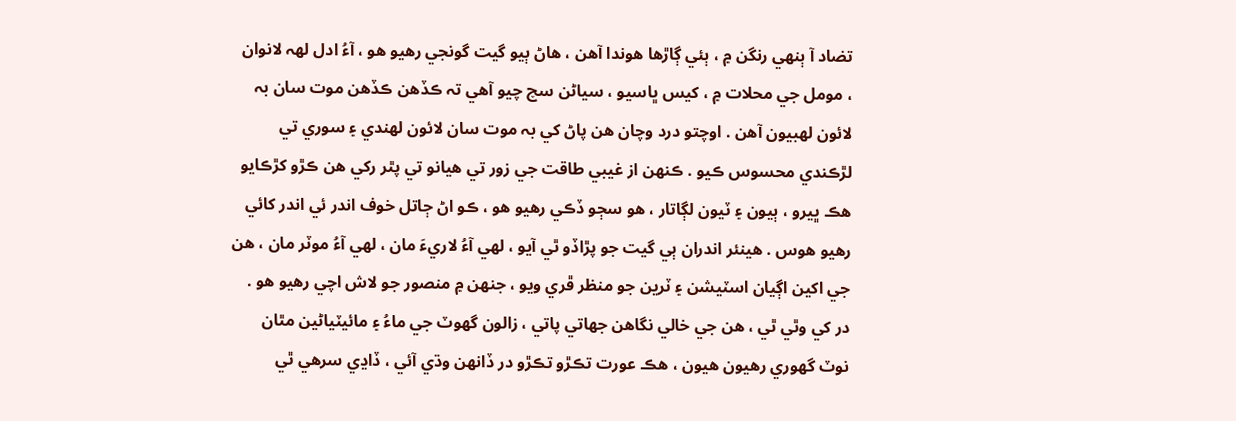تضاد آ ٻنهي رنگن ۾ ، ٻئي ڳاڙها هوندا آهن ، هاڻ ٻيو گيت گونجي رهيو هو ، آءُ ادل لهہ لانوان ، مومل جي محلات ۾ ، کيس ڀاسيو ، سياڻن سچ چيو آهي تہ ڪڏهن ڪڏهن موت سان بہ لائون لهبيون آهن . اوچتو درد وچان هن پاڻ کي بہ موت سان لائون لهندي ۽ سوري تي لڙڪندي محسوس ڪيو . ڪنهن از غيبي طاقت جي زور تي هيانو تي پٿر رکي هن ڪڙو کڙڪايو هڪ ڀيرو ، ٻيون ۽ ٽيون لڳاتار ، هو سڄو ڏڪي رهيو هو ، ڪو اڻ ڄاتل خوف اندر ئي اندر کائي رهيو هوس . هينئر اندران ٻي گيت جو پڙاڏو ٿي آيو ، لهي آءُ لاريءَ مان ، لهي آءُ موٽر مان ، هن جي اکين اڳيان اسٽيشن ۽ ٽرين جو منظر ڦري ويو ، جنهن ۾ منصور جو لاش اچي رهيو هو . در کي وٿي ٿي ، هن جي خالي نگاهن جهاتي پاتي ، زالون گهوٽ جي ماءُ ۽ مائيٽياڻين مٿان نوٽ گهوري رهيون هيون ، هڪ عورت تڪڙو تڪڙو در ڏانهن وڌي آئي ، ڏاڍي سرهي ٿي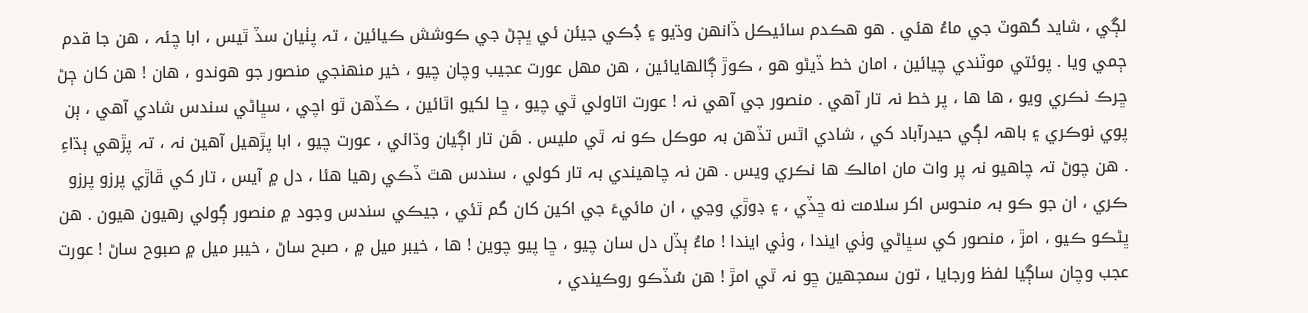لڳي ، شايد گهوٽ جي ماءُ هئي . هو هڪدم سائيڪل ڏانهن وڌيو ۽ ڊُڪي جيئن ئي ڀڄڻ جي ڪوشش ڪيائين ، تہ پٺيان سڏ ٿيس ، ابا چئہ ، هن جا قدم ڄمي ويا . پوئتي موٽندي چيائين ، امان خط ڏيڻو هو ، ڪوڙ ڳالهايائين ، هن مهل عورت عجيب وچان چيو ، خير منهنجي منصور جو هوندو ، هان ! هن کان ڄڻ ڇرڪ نڪري ويو ، ها ها ، پر خط نہ تار آهي . منصور جي آهي نہ ! عورت اتاولي ٿي چيو ، ڇا لکيو اٿائين ، ڪڏهن ٿو اچي ، سڀاڻي سندس شادي آهي ، ٻن پوي نوڪري ۽ باهہ لڳي حيدرآباد کي ، شادي اٿس تڏهن بہ موڪل ڪو نہ ٿي مليس . هَن تار اڳيان وڌائي ، عورت چيو ، ابا پڙهيل آهين نہ ، تہ پڙهي ٻڌاءِ . هن چوڻ تہ چاهيو نہ پر وات مان امالڪ ها نڪري ويس . هن نہ چاهيندي بہ تار کولي ، سندس هٿ ڏڪي رهيا هئا ، دل ۾ آيس ، تار کي ڦاڙي پرزو پرزو ڪري ، ان جو ڪو بہ منحوس اکر سلامت نه ڇڏي ، ۽ ڊوڙي وڃي ، ان مائيءَ جي اکين کان گم ٿئي ، جيڪي سندس وجود ۾ منصور ڳولي رهيون هيون . هن ڀڻڪو ڪيو ، امڙ ، منصور کي سڀاڻي وٺي ايندا ، وٺي ايندا ! ماءُ ٻڏل دل سان چيو ، ڇا پيو چوين ! ها ، خيبر ميل ۾ ، صبح ساڻ ، خيبر ميل ۾ صبوح ساڻ ! عورت عجب وچان ساڳيا لفظ ورجايا ، تون سمجهين ڇو نہ ٿي امڙ ! هن سُڏڪو روڪيندي ،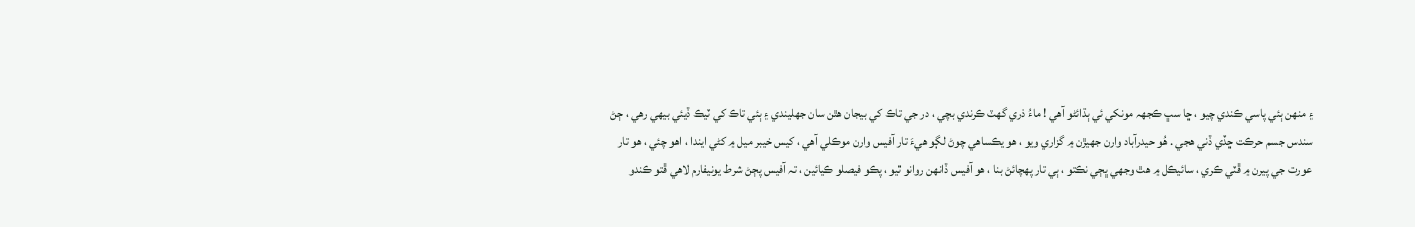۽ منهن ٻئي پاسي ڪندي چيو ، ڇا سڀ ڪجهہ مونکي ئي ٻڌائڻو آهي ! ماءُ ذري گهٽ ڪرندي بچي ، در جي تاڪ کي بيجان هٿن سان جهليندي ۽ ٻئي تاڪ کي ٽيڪ ڏيئي بيهي رهي ، ڄڻ سندس جسم حرڪت ڇڏي ڏني هجي . هُو حيدرآباد وارن جهيڙن ۾ گزاري ويو ، هو يڪساهي چوڻ لڳو هيءَ تار آفيس وارن موڪلي آهي ، کيس خيبر ميل ۾ کڻي ايندا ، اهو چئي ، هو تار عورت جي پيرن ۾ ڦٽي ڪري ، سائيڪل ۾ هٿ وجهي ڀڄي نڪتو ، ٻي تار پهچائڻ بنا ، هو آفيس ڏانهن روانو ٿيو ، پڪو فيصلو ڪيائين ، تہ آفيس پڄڻ شرط يونيفارم لاهي ڦتو ڪندو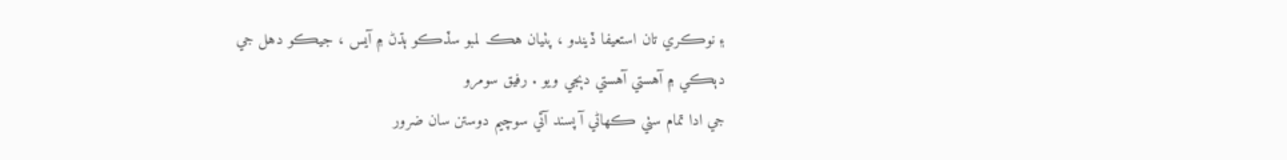۽ نوڪري تان استعيفا ڏيندو ، پٺيان هڪ لمبو سڏڪو ٻڌڻ ۾ آيس ، جيڪو دهل جي دٻڪي ۾ آهستي آهستي دٻجي ويو . رفيق سومرو
جي ادا تمام سٺي ڪهاڻي آ پسند آئي سوچيم دوستن سان ضرور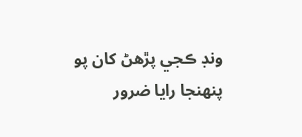ونڊ ڪجي پڙهڻ کان پو پنهنجا رايا ضرور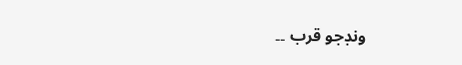ونڊجو قرب ۔۔